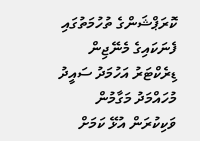ކޮރަޕްޝަންގެ ތުހުމަތުގައި ފެނަކައިގެ މެނޭޖިން ޑިރެކްޓަރު އަހުމަދު ސައީދު މުހައްމަދު މަގާމުން ވަކިކުރަން އުޅޭ ކަމަށް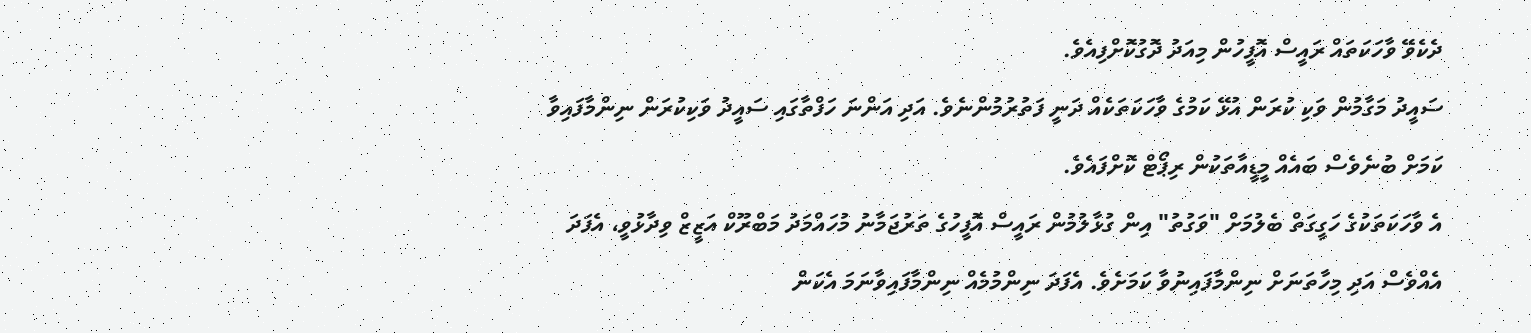ދެކެވޭ ވާހަކަތައް ރައީސް އޮފީހުން މިއަދު ދޮގުކޮށްފިއެވެ.
ސައީދު މަގާމުން ވަކި ކުރަން އުޅޭ ކަމުގެ ވާހަކަތަކެއް ދަނީ ފަތުރުމުންނެވެ. އަދި އަންނަ ހަފްތާގައި ސައީދު ވަކިކުރަން ނިންމާފައިވާ ކަމަށް ބުނެވެސް ބައެއް މީޑީއާތަކުން ރިޕޯޓް ކޮށްފައެވެ.
އެ ވާހަކަތަކުގެ ހަގީގަތް ބެލުމަށް "ވަގުތު" އިން ގުޅާލުމުން ރައީސް އޮފީހުގެ ތަރުޖަމާނު މުހައްމަދު މަބްރޫކް އަޒީޒް ވިދާޅުވީ، އެފަދަ އެއްވެސް އަދި މިހާތަނަށް ނިންމާފައިނުވާ ކަމަށެވެ. އެފަދަ ނިންމުމެއް ނިންމާފައިވާނަމަ އެކަން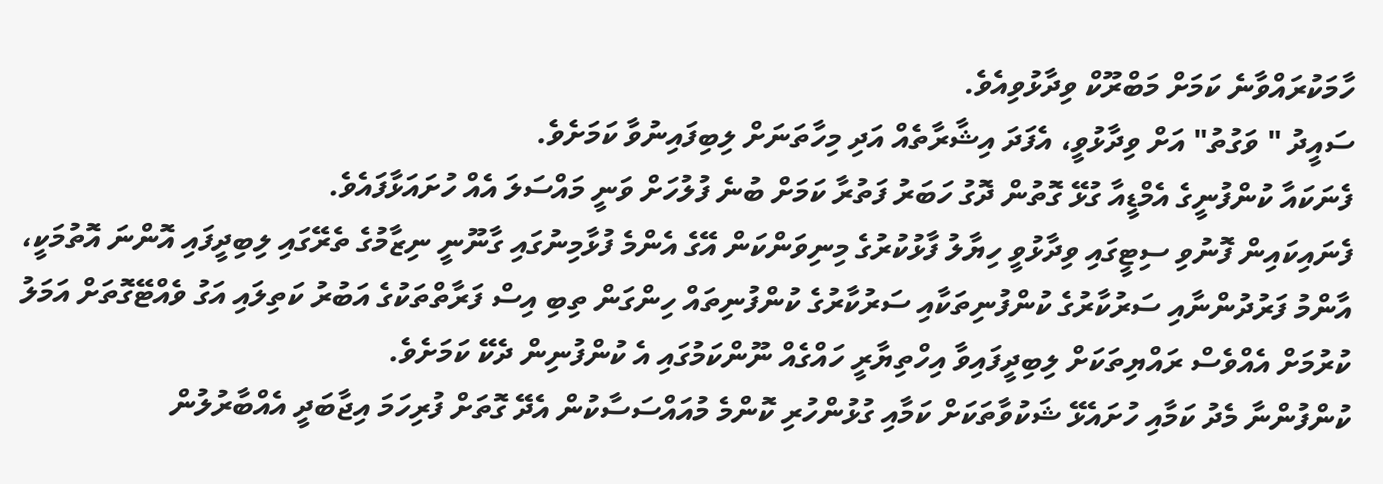ހާމަކުރައްވާނެ ކަމަށް މަބްރޫކް ވިދާޅުވިއެވެ.
ސައީދު " ވަގުތު" އަށް ވިދާޅުވީ، އެފަދަ އިޝާރާތެއް އަދި މިހާތަނަށް ލިބިފައިނުވާ ކަމަށެވެ.
ފެނަކައާ ކުންފުނީގެ އެމްޑީއާ ގުޅޭ ގޮތުން ދޮގު ހަބަރު ފަތުރާ ކަމަށް ބުނެ ފުލުހަށް ވަނީ މައްސަލަ އެއް ހުށައަޅާފައެވެ.
ފެނައިކައިން ފޮނުވި ސިޓީގައި ވިދާޅުވީ ހިޔާލު ފާޅުކުރުގެ މިނިވަންކަން އޭގެ އެންމެ ފުޅާމިނުގައި ގާނޫނީ ނިޒާމުގެ ތެރޭގައި ލިބިދީފައި އޮންނަ އޮތުމަކީ، އާންމު ފަރުދުންނާއި ސަރުކާރުގެ ކުންފުނިތަކާއި ސަރުކާރުގެ ކުންފުނިތައް ހިންގަން ތިބި އިސް ފަރާތްތަކުގެ އަބުރު ކަތިލައި އަގު ވެއްޓޭގޮތަށް އަމަލު ކުރުމަށް އެއްވެސް ރައްޔިތަކަށް ލިބިދީފައިވާ އިހްތިޔާރީ ހައްގެއް ނޫންކަމުގައި އެ ކުންފުނިން ދެކޭ ކަމަށެވެ.
ކުންފުންނާ މެދު ކަމާއި ހުށައެޅޭ ޝަކުވާތަކަށް ކަމާއި ގުޅުންހުރި ކޮންމެ މުއައްސަސާކުން އެދޭ ގޮތަށް ފުރިހަމަ އިޖާބަދީ އެއްބާރުލުން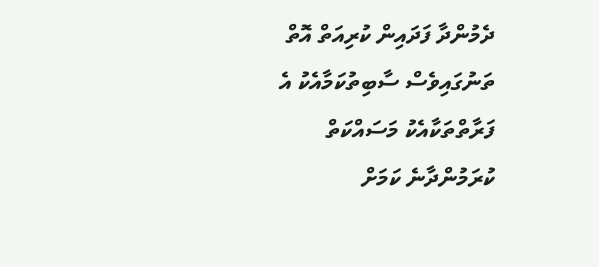ދެމުންދާ ފަދައިން ކުރިއަތް އޮތް ތަނުގައިވެސް ސާބިތުކަމާއެކު އެ ފަރާތްތަކާއެކު މަސައްކަތް ކުރަމުންދާނެ ކަމަށް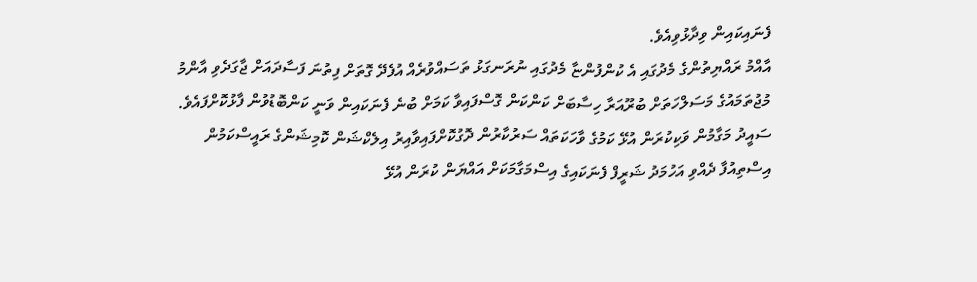ފެނައިކައިން ވިދާޅުވިއެވެ.
އާއްމު ރައްޔިތުންގެ މެދުގައި އެ ކުންފުންޏާ މެދުގައި ނުރަނގަޅު ތަސައްވުރެއް އުފެދޭ ގޮތަށް ފިތުނަ ފަސާދައަށް ޖާގަދެވި އާންމު މުޖުތަމައުގެ މަސަލްހަތަށް ބުރޫއަރާ ހިސާބަށް ކަންކަން ގޮސްފައިވާ ކަމަށް ބުނެ ފެނަކައިން ވަނީ ކަންބޮޑުވުން ފާޅުކޮށްފައެވެ.
ސައީދު މަގާމުން ވަކިކުރަން އުޅޭ ކަމުގެ ވާހަކަތައް ސަރުކާރުން ދޮގުކޮށްފައިވާއިރު އިލެކްޝަން ކޮމިޝަންގެ ރައީސްކަމުން އިސްތިއުފާ ދެއްވި އަހުމަދު ޝަރީފް ފެނަކައިގެ އިސްމަގާމަކަށް އައްޔަން ކުރަން އުޅޭ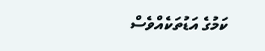ކަމުގެ އަޑުތަކެއްވެސް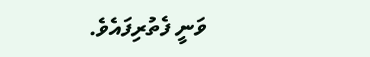ވަނީ ފެތުރިފައެވެ.